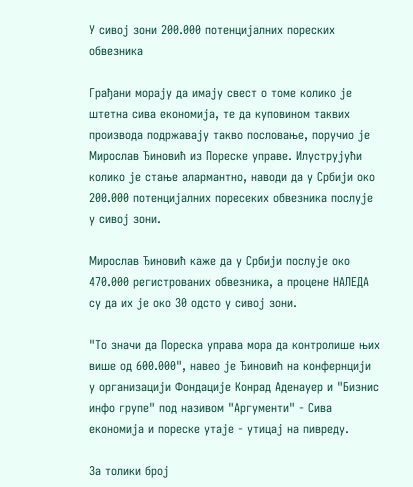У сивој зони 200.000 потенцијалних пореских обвезника

Грађани морају да имају свест о томе колико је штетна сива економија, те да куповином таквих производа подржавају такво пословање, поручио је Мирослав Ђиновић из Пореске управе. Илуструјући колико је стање алармантно, наводи да у Србији око 200.000 потенцијалних поресеких обвезника послује у сивој зони.

Мирослав Ђиновић каже да у Србији послује око 470.000 регистрованих обвезника, а процене НАЛЕДА су да их је око 30 одсто у сивој зони.

"То значи да Пореска управа мора да контролише њих више од 600.000", навео је Ђиновић на конфернцији у организацији Фондације Конрад Аденауер и "Бизнис инфо групе" под називом "Аргументи" - Сива економија и пореске утаје - утицај на пивреду.

За толики број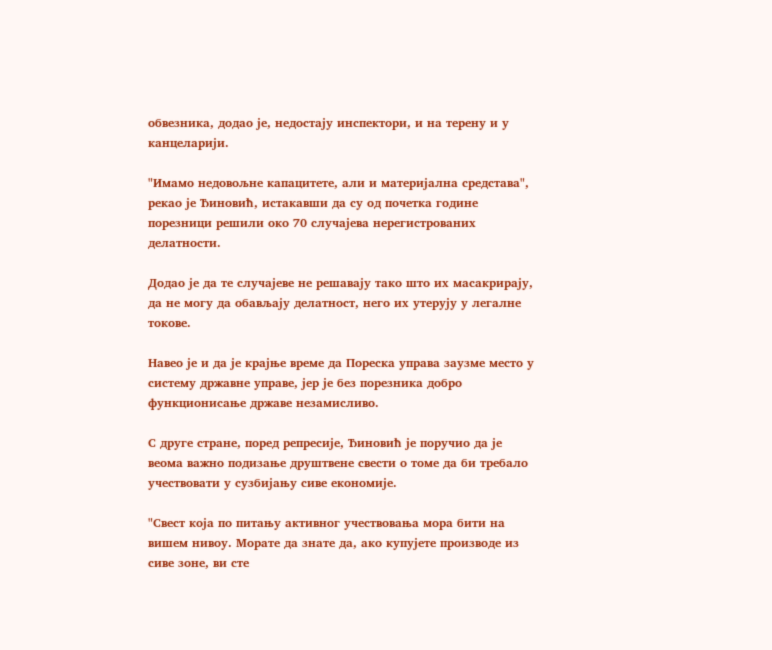обвезника, додао је, недостају инспектори, и на терену и у канцеларији.

"Имамо недовољне капацитете, али и материјална средстава", рекао је Ђиновић, истакавши да су од почетка године порезници решили око 70 случајева нерегистрованих делатности.

Додао је да те случајеве не решавају тако што их масакрирају, да не могу да обављају делатност, него их утерују у легалне токове.

Навео је и да је крајње време да Пореска управа заузме место у систему државне управе, јер је без порезника добро функционисање државе незамисливо.

С друге стране, поред репресије, Ђиновић је поручио да је веома важно подизање друштвене свести о томе да би требало учествовати у сузбијању сиве економије.

"Свест која по питању активног учествовања мора бити на вишем нивоу. Морате да знате да, ако купујете производе из сиве зоне, ви сте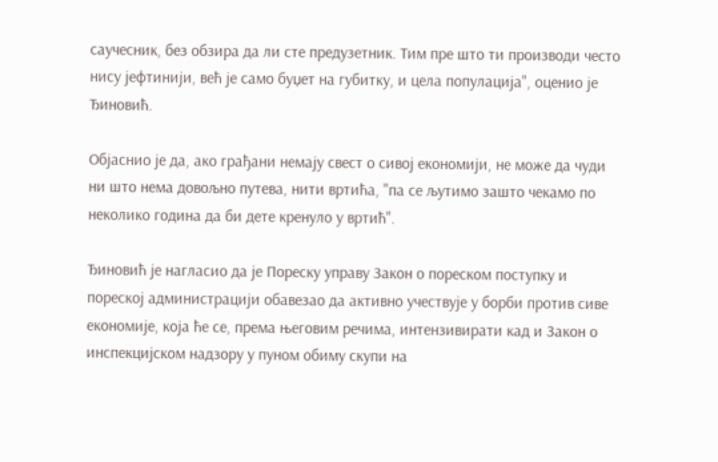саучесник, без обзира да ли сте предузетник. Тим пре што ти производи често нису јефтинији, већ је само буџет на губитку, и цела популација", оценио је Ђиновић.

Објаснио је да, ако грађани немају свест о сивој економији, не може да чуди ни што нема довољно путева, нити вртића, "па се љутимо зашто чекамо по неколико година да би дете кренуло у вртић".

Ђиновић је нагласио да је Пореску управу Закон о пореском поступку и пореској администрацији обавезао да активно учествује у борби против сиве економије, која ће се, према његовим речима, интензивирати кад и Закон о инспекцијском надзору у пуном обиму скупи на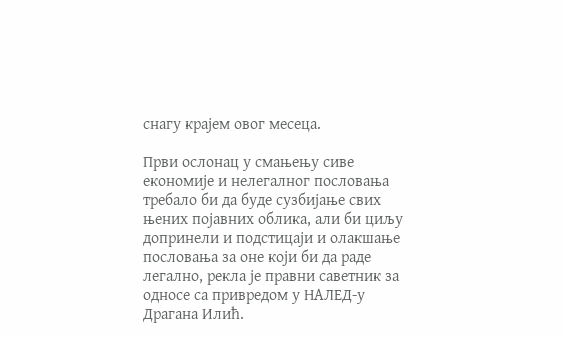снагу крајем овог месеца.

Први ослонац у смањењу сиве економије и нелегалног пословања требало би да буде сузбијање свих њених појавних облика, али би циљу допринели и подстицаји и олакшање пословања за оне који би да раде легално, рекла је правни саветник за односе са привредом у НАЛЕД-у Драгана Илић.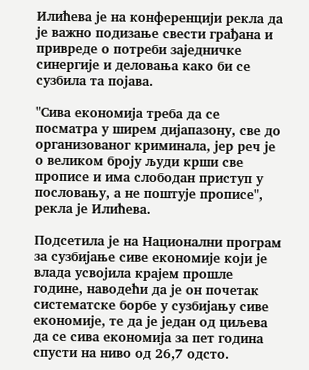Илићева је на конференцији рекла да је важно подизање свести грађана и привреде о потреби заједничке синергије и деловања како би се сузбила та појава.

"Сива економија треба да се посматра у ширем дијапазону, све до организованог криминала, јер реч је о великом броју људи крши све прописе и има слободан приступ у пословању, а не поштује прописе", рекла је Илићева.

Подсетила је на Национални програм за сузбијање сиве економије који је влада усвојила крајем прошле године, наводећи да је он почетак систематске борбе у сузбијању сиве економије, те да је један од циљева да се сива економија за пет година спусти на ниво од 26,7 одсто.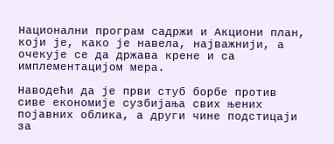Национални програм садржи и Акциони план, који је, како је навела, најважнији, а очекује се да држава крене и са имплементацијом мера.

Наводећи да је први стуб борбе против сиве економије сузбијања свих њених појавних облика, а други чине подстицаји за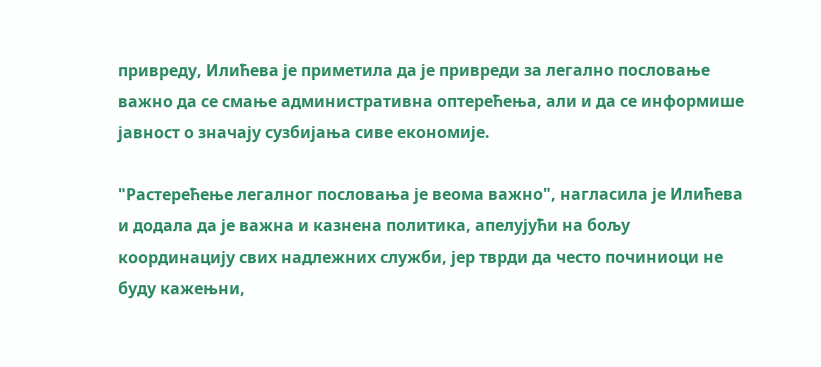привреду, Илићева је приметила да је привреди за легално пословање важно да се смање административна оптерећења, али и да се информише јавност о значају сузбијања сиве економије.

"Растерећење легалног пословања је веома важно", нагласила је Илићева и додала да је важна и казнена политика, апелујући на бољу координацију свих надлежних служби, јер тврди да често починиоци не буду кажењни,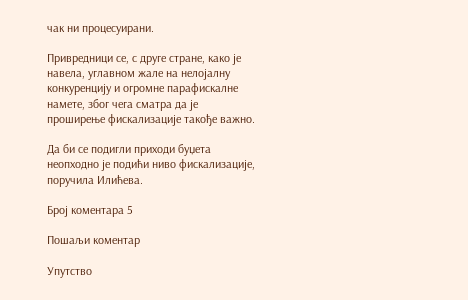чак ни процесуирани.

Привредници се, с друге стране, како је навела, углавном жале на нелојалну конкуренцију и огромне парафискалне намете, због чега сматра да је проширење фискализације такође важно.

Да би се подигли приходи буџета неопходно је подићи ниво фискализације, поручила Илићева.

Број коментара 5

Пошаљи коментар

Упутство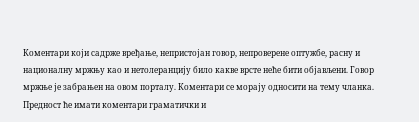Коментари који садрже вређање, непристојан говор, непроверене оптужбе, расну и националну мржњу као и нетолеранцију било какве врсте неће бити објављени. Говор мржње је забрањен на овом порталу. Коментари се морају односити на тему чланка. Предност ће имати коментари граматички и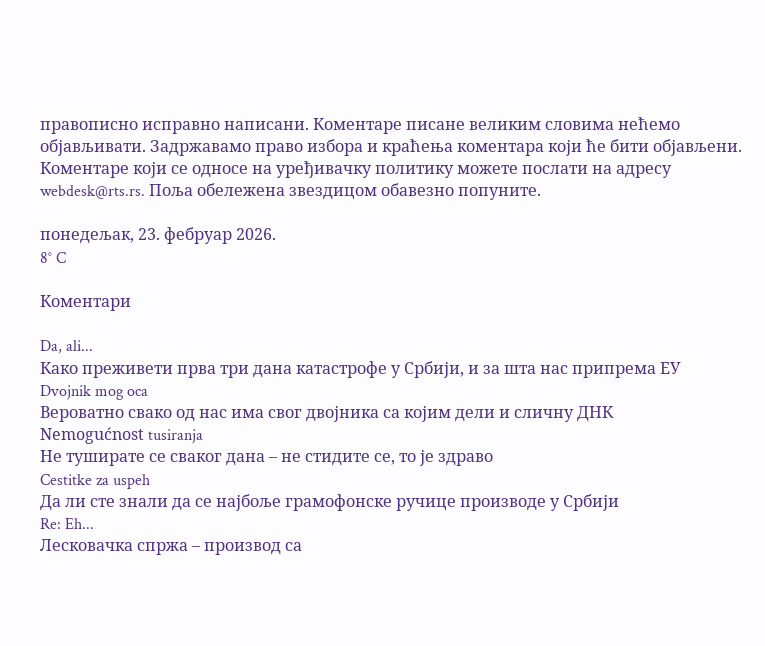правописно исправно написани. Коментаре писане великим словима нећемо објављивати. Задржавамо право избора и краћења коментара који ће бити објављени. Коментаре који се односе на уређивачку политику можете послати на адресу webdesk@rts.rs. Поља обележена звездицом обавезно попуните.

понедељак, 23. фебруар 2026.
8° C

Коментари

Da, ali...
Како преживети прва три дана катастрофе у Србији, и за шта нас припрема ЕУ
Dvojnik mog oca
Вероватно свако од нас има свог двојника са којим дели и сличну ДНК
Nemogućnost tusiranja
Не туширате се сваког дана – не стидите се, то је здраво
Cestitke za uspeh
Да ли сте знали да се најбоље грамофонске ручице производе у Србији
Re: Eh...
Лесковачка спржа – производ са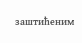заштићеним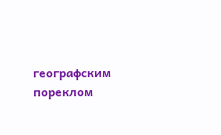географским пореклом